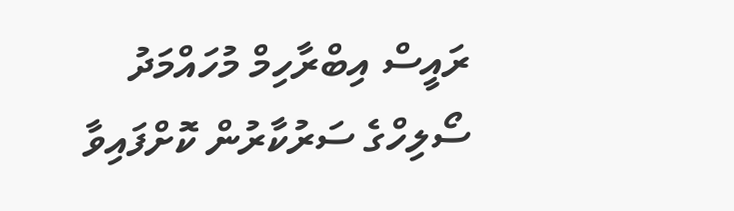ރައީސް އިބްރާހިމް މުހައްމަދު ސޯލިހްގެ ސަރުކާރުން ކޮށްފައިވާ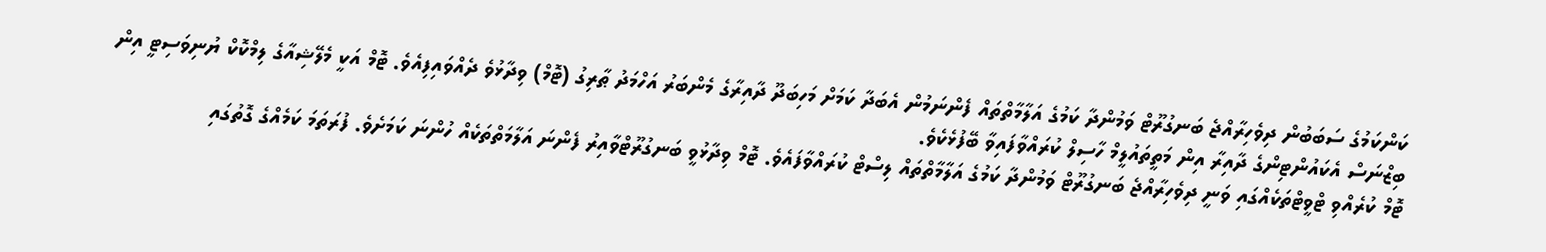ކަންކަމުގެ ސަބަބުން ދިވެހިރާއްޖެ ބަނގުރޫޓް ވަމުންދާ ކަމުގެ އަލާމާތްތައް ފެންނަމުން އެބަދާ ކަމަށް މަހިބަދޫ ދާއިރާގެ މެންބަރު އަހްމަދު ޠާރިގު (ޓޮމް) ވިދާޅުވެ ދެއްވައިފިއެވެ. ޓޮމް އަކީ މެލޭޝިއާގެ ލިމްކޮކް ޔުނިވަސިޓީ އިން ބިޒްނަސް އެކައުންޓިންގެ ދާއިރާ އިން މަތީތައުލީމް ހާސިލް ކުރައްވާފައިވާ ބޭފުޅެކެވެ.
ޓޮމް ކުރެއްވި ޓްވީޓްތަކެއްގައި ވަނީ ދިވެހިރާއްޖެ ބަނގުރޫޓް ވަމުންދާ ކަމުގެ އަލާމާތްތައް ލިސްޓް ކުރައްވާފައެވެ. ޓޮމް ވިދާޅުވީ ބަނގުރޫޓްވާއިރު ފެންނަ އަލާމަތްތަކެއް ހުންނަ ކަމަށެވެ. ފުރަތަމަ ކަމެއްގެ ގޮތުގައި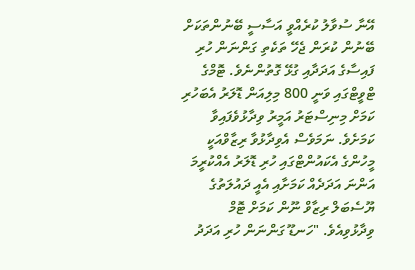އޭނާ ސުވާލު ކުރެއްވީ އަސާސީ ބޭނުންތަކަށް ބޭނުން ކުރަން ޖެހޭ ތަކެތި ގަންނަން ހުރި ފައިސާގެ އަދަދާއި ގުޅޭ ގޮތުންނެވެ. ޓޮމްގެ ޓްވީޓްގައި ވަނީ 800 މިލިއަން ޑޮލަރު އެބަހުރި ކަމަށް މިނިސްޓަރު އަމީރު ވިދާޅުވެފައިވާ ކަމަށެވެ. ނަމަވެސް އެވިދާޅުވާ ރިޒާވްއަކީ މީހުންގެ އެކައުންޓްގައި ހުރި ޑޮލަރު އެއްކުރީމަ އަންނަ އަދަދެއް ކަމަށާއި އެއީ ދައުލަތުގެ ޔޫސެބަލް ރިޒާވް ނޫން ކަމަށް ޓޮމް ވިދާޅުވިއެވެ. "ހަނޑޫ ގަންނަން ހުރި އަދަދު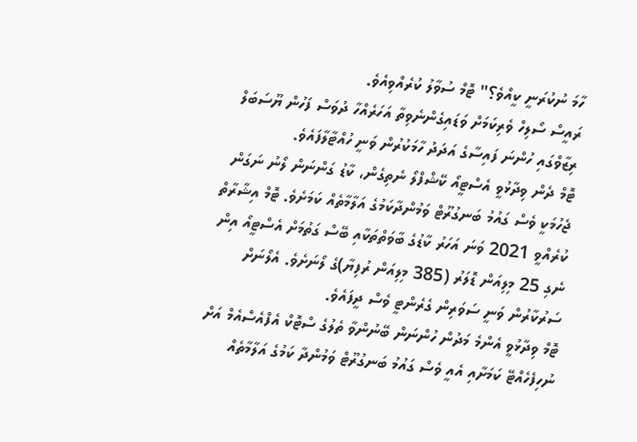ހާމަ ނުކުރަނީ ކީއްވެ؟" ޓޮމް ސުވާލު ކުރެއްވިއެވެ.
ރައީސް ސޯލިހް ވެރިކަމަށް ވަޑައިގެންނެވިތާ އަހަރެއްހާ ދުވަސް ފަހުން ޔޫސަބަލް ރިޒާވްގައި ހުންނަ ފައިސާގެ އަދަދު ހާމަކުރުން ވަނީ ހުއްޓާލާފައެވެ.
ޓޮމް ދެން ވިދާޅުވީ އެސްޓީއޯ ކޭޝްފްލޯ ނެތިގެން، ކާޑު ގަންނަން ލޯނު ނަގަން ޖެހުމަކީ ވެސް ގައުމު ބަނގުރޫޓް ވަމުންދާކަމުގެ އަލާމާތެއް ކަމަށެވެ. ޓޮމް އިޝާރާތް ކުރެއްވީ 2021 ވަނަ އަހަރު ކާޑުގެ ބާވަތްތަކާއި ބޭސް ގަތުމަށް އެސްޓީއޯ އިން ނެގި 25 މިލިއަން ޑޮލަރު (385 މިލިއަން ރުފިޔާ)ގެ ލޯނަށެވެ. އެލޯނަށް ސަރުކާރުން ވަނީ ސަވަރިން ގެރެންޓީ ވެސް ދީފައެވެ.
ޓޮމް ވިދާޅުވީ އެންމެ މަދުން ހުންނަން ބޭނުންވާ ތެލުގެ ސްޓޮކް އެފްއެސްއެމް އަށް ނުހިފެހެއްޓޭ ކަމަށާއި އެއީ ވެސް ގައުމު ބަނގުރޫޓް ވަމުންދާ ކަމުގެ އަލާމާތެއް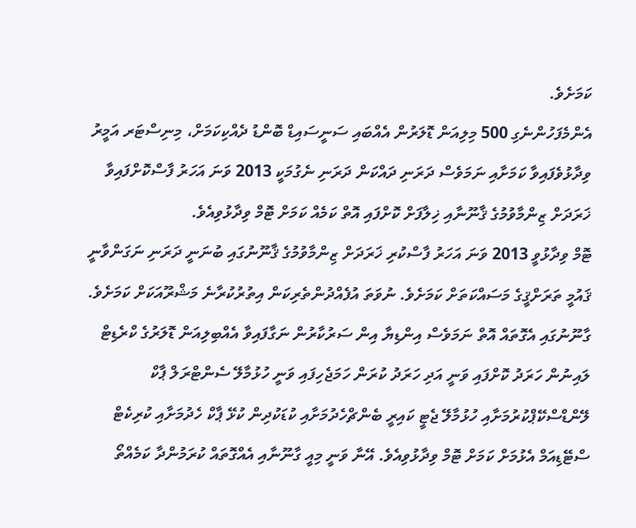ކަމަށެވެ.
އެންމެފަހުންނެގި 500 މިލިއަން ޑޮލަރުން އެއްބައި ސަނީސައިޑް ބޮންޑު ދެއްކިކަމަށް، މިނިސްޓަރ އަމީރު ވިދާޅުވެފައިވާ ކަމަށާއި ނަމަވެސް ދަރަނި ދައްކަން ދަރަނި ނެގުމަކީ 2013 ވަނަ އަހަރު ފާސްކޮށްފައިވާ ޚަރަދަށް ޒިންމާވުމުގެ ޤާނޫނާއި ޚިލާފަށް ކޮށްފައި އޮތް ކަމެއް ކަމަށް ޓޮމް ވިދާޅުވިއެވެ.
ޓޮމް ވިދާޅުވީ 2013 ވަނަ އަހަރު ފާސްކުރި ޚަރަދަށް ޒިންމާވުމުގެ ޤާނޫނުގައި ބުނަނީ ދަރަނި ނަގަންވާނީ ޤައުމީ ތަރަށްޤީގެ މަސައްކަތަށް ކަމަށެވެ. ނުވަތަ އުފެއްދުންތެރިކަން އިތުރުކުރާނެ މަޝްރޫއަކަށް ކަމަށެވެ. ގާނޫނުގައި އެގޮތައް އޮތް ނަމަވެސް އިންޑިޔާ އިން ސަރުކާރުން ނަގާފައިވާ އެއްބިލިއަން ޑޮލަރުގެ ކްރެޑިޓް ލައިނުން ހަރަދު ކޮށްފައި ވަނީ އަދި ހަރަދު ކުރަން ހަމަޖެހިފައި ވަނީ ހުޅުމާލޭ ސެންޓްރަލް ޕާކް ލޭންޑްސްކޭޕްކުރުމަށާއި ހުޅުމާލޭ ޖެޓީ ކައިރީ ބެންޗްހެދުމަށާއި ކުޑަކުދިން ކުޅޭ ޕާކް ހެދުމަށާއި ކުރިކެޓް ސްޓޭޑިއަމް އެޅުމަށް ކަމަށް ޓޮމް ވިދާޅުވިއެވެ. އޭނާ ވަނީ މިއީ ގާނޫނާއި އެއްގޮތައް ކުރަމުންދާ ކަމެއްތޯ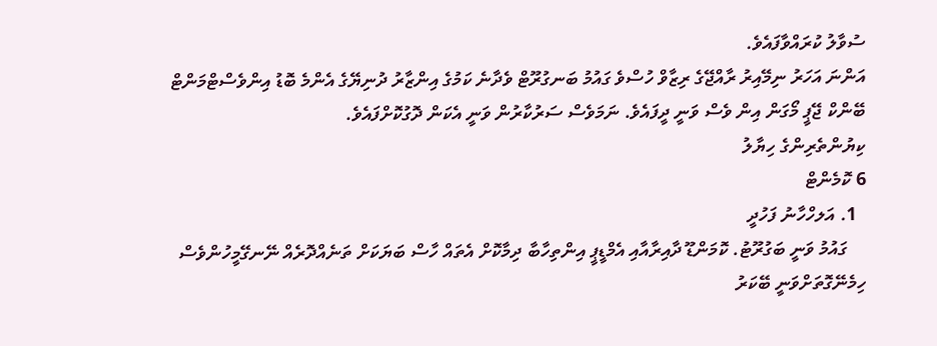ސުވާލު ކުރައްވާފައެވެ.
އަންނަ އަހަރު ނިމޭއިރު ރާއްޖޭގެ ރިޒާވް ހުސްވެ ގައުމު ބަނގުރޫޓް ވެދާނެ ކަމުގެ އިންޒާރު ދުނިޔޭގެ އެންމެ ބޮޑު އިންވެސްޓްމަންޓް ބޭންކް ޖޭޕީ މޯގަން އިން ވެސް ވަނީ ދީފައެވެ. ނަމަވެސް ސަރުކާރުން ވަނީ އެކަން ދޮގުކޮށްފައެވެ.
ކިޔުންތެރިންގެ ހިޔާލު
6 ކޮމެންޓް
  1. އަލހްހާނު ފަހުދީ
    ގައުމު ވަނީ ބަގުރޫޓު. ކޮމަންޑޫ ދާއިރާއާއި އެމްޑީޕީ އިންތިހާބާ ދިމާކޮށް އެތައް ހާސް ބަޔަކަށް ތަނެއްދޮރެއް ނޭނގޭމީހުންވެސް ހިމެނޭގޮތަށްވަނީ ބޭކަރު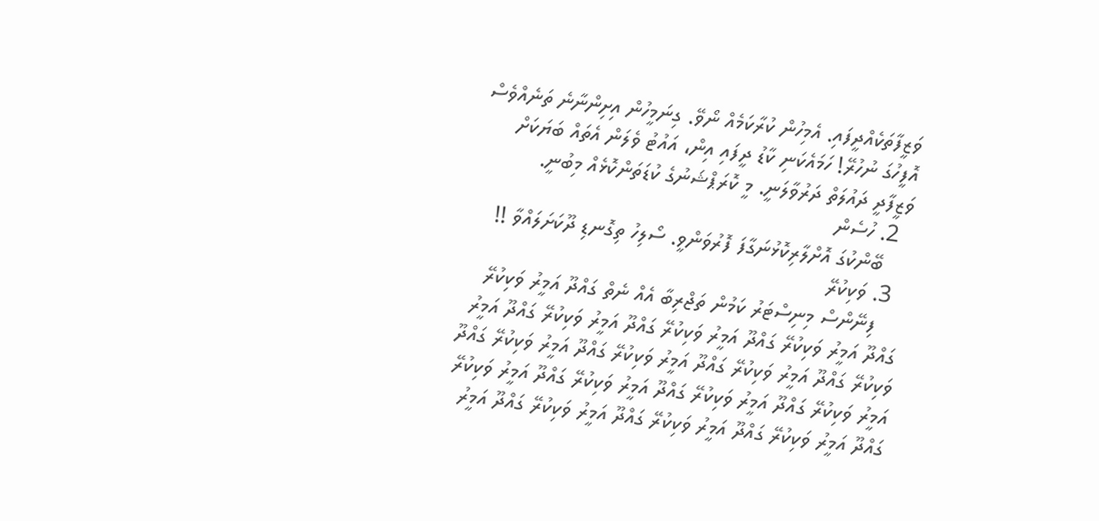ވަޒީފާތަކެއްދީފައި. އެމިހުން ކުރާކަމެއް ނޯވޭ. ގިނަމީހުން އިށިންނާނެ ތަނެއްވެސް އޮފީހުގަ ނުހުރޭ! ހަމައެކަނި ކާޑު ދީފައި އިން، އައުޓު ވެލަން އެތައް ބަޔަކަށް ވަޒީފާދީ ދައުލަތް ދަރުވާލަނީ. މީ ކޮރަޕްޝަނުގެ ކުޑަތަންކޮޅެއް މިބުނީ.
  2. ހުސެން
    ބޭންކުގަ އޮށްލާރިކޮޅުނަގާފަ ފޮރުވަންވީ. ސޯލިހު ތިގޮނޑި ދޫކަށަލައްވާ !!
  3. ވަކިކުރޭ
    ފިނޭންސް މިނިސްޓަރު ކަމުން ތަޖްރިބާ އެއް ނެތް ގައްދޫ އަމީރު ވަކިކުރޭ ގައްދޫ އަމީރު ވަކިކުރޭ ގައްދޫ އަމީރު ވަކިކުރޭ ގައްދޫ އަމީރު ވަކިކުރޭ ގައްދޫ އަމީރު ވަކިކުރޭ ގައްދޫ އަމީރު ވަކިކުރޭ ގައްދޫ އަމީރު ވަކިކުރޭ ގައްދޫ އަމީރު ވަކިކުރޭ ގައްދޫ އަމީރު ވަކިކުރޭ ގައްދޫ އަމީރު ވަކިކުރޭ ގައްދޫ އަމީރު ވަކިކުރޭ ގައްދޫ އަމީރު ވަކިކުރޭ ގައްދޫ އަމީރު ވަކިކުރޭ ގައްދޫ އަމީރު ވަކިކުރޭ ގައްދޫ އަމީރު ވަކިކުރޭ ގައްދޫ އަމީރު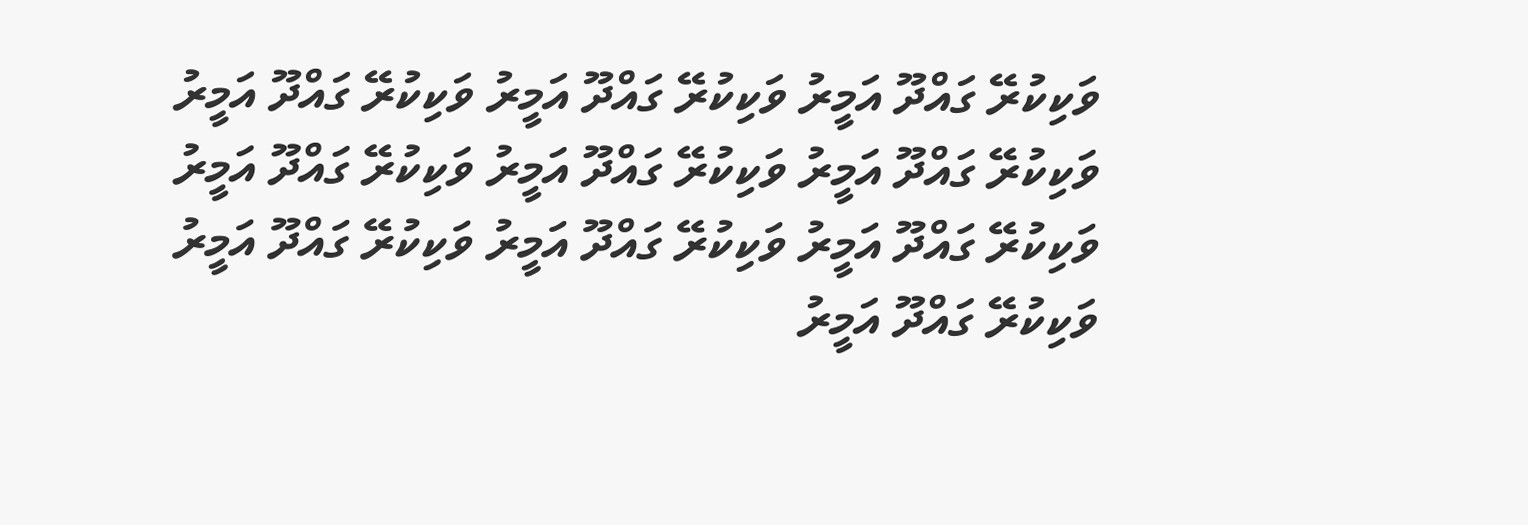ވަކިކުރޭ ގައްދޫ އަމީރު ވަކިކުރޭ ގައްދޫ އަމީރު ވަކިކުރޭ ގައްދޫ އަމީރު ވަކިކުރޭ ގައްދޫ އަމީރު ވަކިކުރޭ ގައްދޫ އަމީރު ވަކިކުރޭ ގައްދޫ އަމީރު ވަކިކުރޭ ގައްދޫ އަމީރު ވަކިކުރޭ ގައްދޫ އަމީރު ވަކިކުރޭ ގައްދޫ އަމީރު ވަކިކުރޭ ގައްދޫ އަމީރު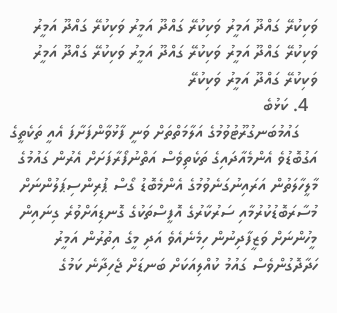ވަކިކުރޭ ގައްދޫ އަމީރު ވަކިކުރޭ ގައްދޫ އަމީރު ވަކިކުރޭ ގައްދޫ އަމީރު ވަކިކުރޭ ގައްދޫ އަމީރު ވަކިކުރޭ ގައްދޫ އަމީރު ވަކިކުރޭ ގައްދޫ އަމީރު ވަކިކުރޭ ގައްދޫ އަމީރު ވަކިކުރޭ
  4. ކަޅުބެ
    ގައުމުބަނގުރޫޓުވުމުގެ އަލާމަތްތަށް ވަނީ ފާޅުވާންފަށާފަ އެއީ ތަކެތީގެ އަގުބޮޑުވެ އެންމެއާދައިގެ ތަކެތިވެސް އަތްނުފޯރާފަށަށް އެރުން ގައުމުގެ މާލީހާލަތުން އަރައިނުގަނެވުމުގެ އެންމެބޮޑު ގޯސް ޕުރިންސިޕަލުންނަށް މުސާރަބޮޑުކުރުމާއި ސަރުކާރުގެ އޮފީސްތަކުގެ ގޮނޑިއަށްވުރެ ގިނައިން މީހުންނަށް ވަޒީފާދިނުން ހިމެނެއެވެ އަދި މީގެ އިތުރުން އަމީރު ހަދާދޮގުންވެސް ގައުމު ކުއްލިއަކަށް ބަނޑަށް ޖެހިދާނެ ކަމުގެ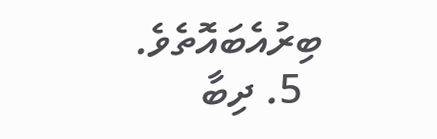ބިރުއެބައޮތެވެ.
  5. ދިބާ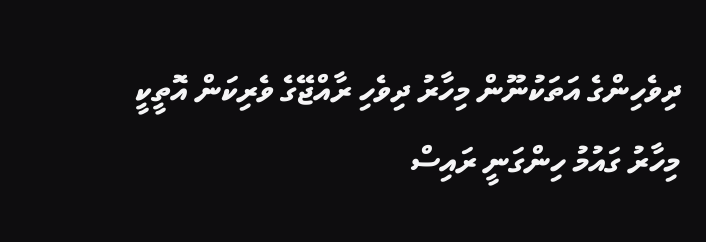ދިވެހިންގެ އަތަކުނޫން މިހާރު ދިވެހި ރާއްޖޭގެ ވެރިކަން އޮތީކީ މިހާރު ގައުމު ހިންގަނީ ރައިސް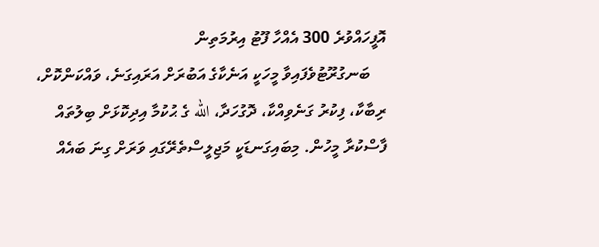އޮފީހައްވުރެ 300 އެއްހާ ފޫޓު އިރުމަތިން
    ބަނގުރޫޓުވެފައިވާ މީހަކީ އަނެކާގެ އަބުރަށް އަރައިގަނެ، ވައްކަންކޮށް، ރިބާކާ، ފިކުރު ގަނެވިއްކާ، ދޮގުހަދާ، الله ގެ ޙުކުމާ އިދިކޮޅަށް ބިލުތައް ފާސްކުރާ މީހުން. މިބައިގަނޑަކީ މަޖިލީސްތެރޭގައި ވަރަށް ގިނަ ބައެއް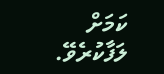ކަމަށް ލަފާކުރެވޭ.